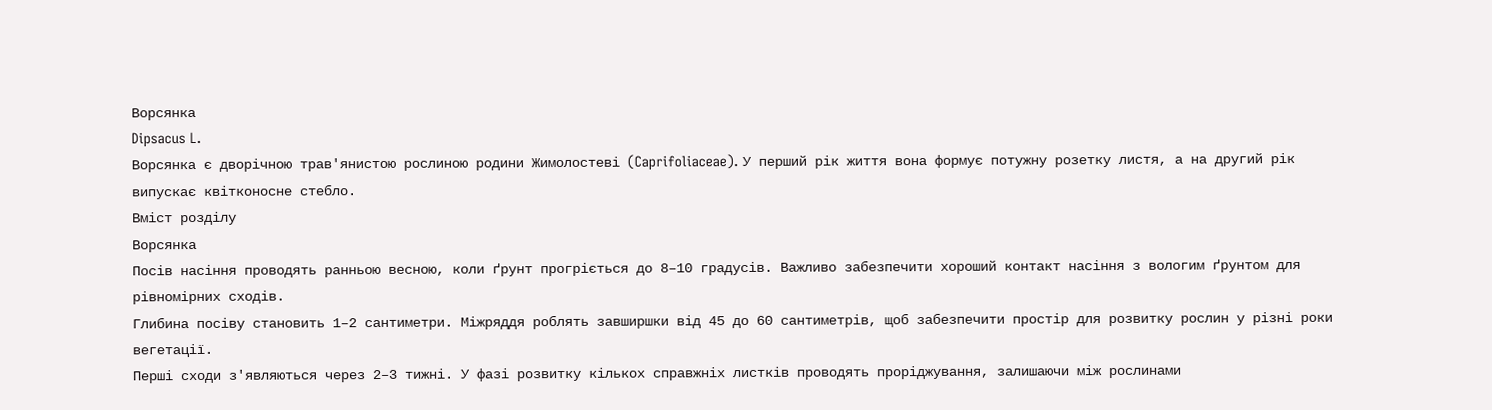Ворсянка
Dipsacus L.
Ворсянка є дворічною трав'янистою рослиною родини Жимолостеві (Caprifoliaceae). У перший рік життя вона формує потужну розетку листя, а на другий рік випускає квітконосне стебло.
Вміст розділу
Ворсянка
Посів насіння проводять ранньою весною, коли ґрунт прогріється до 8–10 градусів. Важливо забезпечити хороший контакт насіння з вологим ґрунтом для рівномірних сходів.
Глибина посіву становить 1–2 сантиметри. Міжряддя роблять завширшки від 45 до 60 сантиметрів, щоб забезпечити простір для розвитку рослин у різні роки вегетації.
Перші сходи з'являються через 2–3 тижні. У фазі розвитку кількох справжніх листків проводять проріджування, залишаючи між рослинами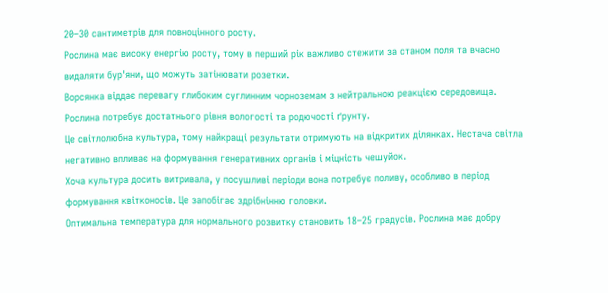20–30 сантиметрів для повноцінного росту.
Рослина має високу енергію росту, тому в перший рік важливо стежити за станом поля та вчасно видаляти бур'яни, що можуть затінювати розетки.
Ворсянка віддає перевагу глибоким суглинним чорноземам з нейтральною реакцією середовища. Рослина потребує достатнього рівня вологості та родючості ґрунту.
Це світлолюбна культура, тому найкращі результати отримують на відкритих ділянках. Нестача світла негативно впливає на формування генеративних органів і міцність чешуйок.
Хоча культура досить витривала, у посушливі періоди вона потребує поливу, особливо в період формування квітконосів. Це запобігає здрібнінню головки.
Оптимальна температура для нормального розвитку становить 18–25 градусів. Рослина має добру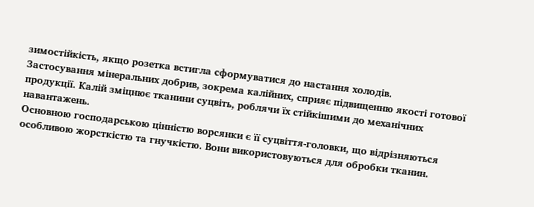зимостійкість, якщо розетка встигла сформуватися до настання холодів.
Застосування мінеральних добрив, зокрема калійних, сприяє підвищенню якості готової продукції. Калій зміцнює тканини суцвіть, роблячи їх стійкішими до механічних навантажень.
Основною господарською цінністю ворсянки є її суцвіття-головки, що відрізняються особливою жорсткістю та гнучкістю. Вони використовуються для обробки тканин.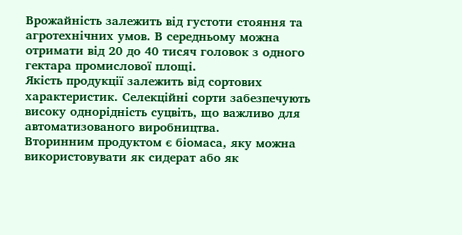Врожайність залежить від густоти стояння та агротехнічних умов. В середньому можна отримати від 20 до 40 тисяч головок з одного гектара промислової площі.
Якість продукції залежить від сортових характеристик. Селекційні сорти забезпечують високу однорідність суцвіть, що важливо для автоматизованого виробництва.
Вторинним продуктом є біомаса, яку можна використовувати як сидерат або як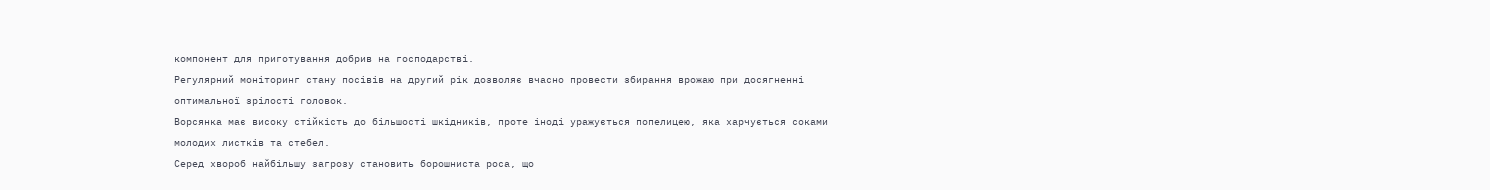компонент для приготування добрив на господарстві.
Регулярний моніторинг стану посівів на другий рік дозволяє вчасно провести збирання врожаю при досягненні оптимальної зрілості головок.
Ворсянка має високу стійкість до більшості шкідників, проте іноді уражується попелицею, яка харчується соками молодих листків та стебел.
Серед хвороб найбільшу загрозу становить борошниста роса, що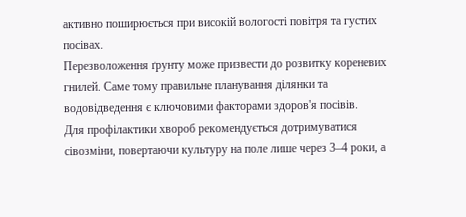активно поширюється при високій вологості повітря та густих посівах.
Перезволоження ґрунту може призвести до розвитку кореневих гнилей. Саме тому правильне планування ділянки та водовідведення є ключовими факторами здоров'я посівів.
Для профілактики хвороб рекомендується дотримуватися сівозміни, повертаючи культуру на поле лише через 3–4 роки, а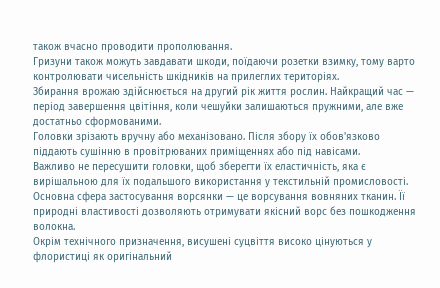також вчасно проводити прополювання.
Гризуни також можуть завдавати шкоди, поїдаючи розетки взимку, тому варто контролювати чисельність шкідників на прилеглих територіях.
Збирання врожаю здійснюється на другий рік життя рослин. Найкращий час — період завершення цвітіння, коли чешуйки залишаються пружними, але вже достатньо сформованими.
Головки зрізають вручну або механізовано. Після збору їх обов'язково піддають сушінню в провітрюваних приміщеннях або під навісами.
Важливо не пересушити головки, щоб зберегти їх еластичність, яка є вирішальною для їх подальшого використання у текстильній промисловості.
Основна сфера застосування ворсянки — це ворсування вовняних тканин. Її природні властивості дозволяють отримувати якісний ворс без пошкодження волокна.
Окрім технічного призначення, висушені суцвіття високо цінуються у флористиці як оригінальний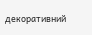декоративний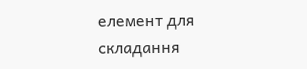елемент для складання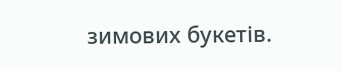зимових букетів.